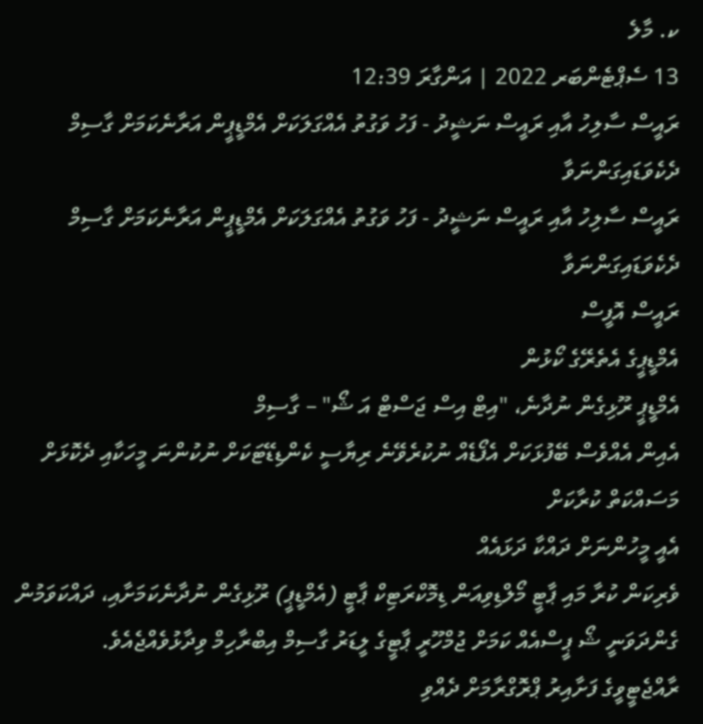ކ. މާލެ
13 ސެޕްޓެންބަރ 2022 | އަންގާރަ 12:39
ރައީސް ސާލިހު އާއި ރައީސް ނަޝީދު - ފަހު ވަގުތު އެއްގަލަކަށް އެމްޑީޕީން އަރާނެކަމަށް ގާސިމް ދެކެވަޑައިގަންނަވާ
ރައީސް ސާލިހު އާއި ރައީސް ނަޝީދު - ފަހު ވަގުތު އެއްގަލަކަށް އެމްޑީޕީން އަރާނެކަމަށް ގާސިމް ދެކެވަޑައިގަންނަވާ
ރައީސް އޮފީސް
އެމްޑީޕީގެ އެތެރޭގެ ކޯޅުން
އެމްޑީޕީ ރޫޅިގެން ނުދާނެ، "އިޓް އިސް ޖަސްޓް އަ ޝޯ" – ގާސިމް
އެއިން އެއްވެސް ބޭފުޅަކަށް އެފޯޑެއް ނުކުރެވޭނެ ރިޔާސީ ކެންޑިޑޭޓަކަށް ނުކުންނަ މީހަކާއި ދެކޮޅަށް މަސައްކަތް ކުރާކަށް
އެއީ މީހުންނަށް ދައްކާ ދަޅައެއް
ވެރިކަން ކުރާ މައި ޕާޓީ މޯލްޑިވިއަން ޑިމޮކްރަޓިކް ޕާޓީ (އެމްޑީޕީ) ރޫޅިގެން ނުދާނެކަމަށާއި، ދައްކަވަމުން ގެންދަވަނީ ޝޯ ޕީސްއެއް ކަމަށް ޖުމްހޫރީ ޕާޓީގެ ލީޑަރު ގާސިމް އިބްރާހިމް ވިދާޅުވެއްޖެއެވެ.
ރާއްޖެޓީވީގެ ފަށާއިރު ޕްރޮގްރާމަށް ދެއްވި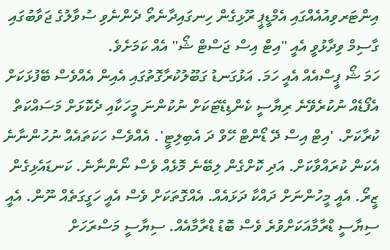އިންޓަރވިއުއެއްގައި އެމްޑީޕީ ރޫޅިގެން ހިނގައިދާނެތޯ ދެންނެވި ސުވާލުގެ ޖަވާބުގައި ގާސިމް ވިދާޅުވީ އެއީ "އިޓް އިސް ޖަސްޓް ޝޯ" އެއް ކަމަށެވެ.
ހަމަ ޝޯ ޕީސްއެއް އެއީ ހަމަ. އަޅުގަނޑު ގަބޫލުކުރާގޮތުގައި އެއިން އެއްވެސް ބޭފުޅަކަށް އެފޯޑެއް ނުކުރެވޭނެ ރިޔާސީ ކެންޑިޑޭޓަކަށް ނުކުންނަ މީހަކާއި ދެކޮޅަށް މަސައްކަތް ކުރާކަށް. 'އިޓް އިސް ދޭ ޑޯންޓް ހޭވް ދަ އެބިލިޓީ'. އެއްވެސް ހަކަތައެއް ނުހުންނާނެ އެކަން ކުރައްވާކަށް. އަދި ކޮށްގެން ލިބޭނެ މޮޅެއް ވެސް ނޯންނާނެ. ކަނޑައެޅިގެން ޒީރޯ. އެއީ މީހުންނަށް ދައްކާ ދަޅައެއް. އެއްގޮތަކަށް ވެސް އެއީ ހަގީގަތެއް ނޫން. އެއީ ސިޔާސީ ޑްރާމާއަކަށްވުރެ ވެސް ބޮޑު ޑްރާމާއެއް. ސިޔާސީ މަސްރަހަށް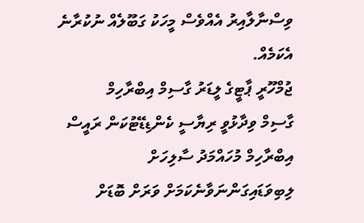ވިސްނާލާއިރު އެއްވެސް މީހަކު ގަބޫލެއް ނުކުރާނެ އެކަމެއް.
ޖުމްހޫރީ ޕާޓީގެ ލީޑަރު ގާސިމް އިބްރާހިމް
ގާސިމް ވިދާޅުވީ ރިޔާސީ ކެންޑިޑޭޓުކަން ރައީސް އިބްރާހިމް މުހައްމަދު ސާލިހަށް ލިބިވަޑައިގަންނަވާނެކަމަށް ވަރަށް ބޮޑަށް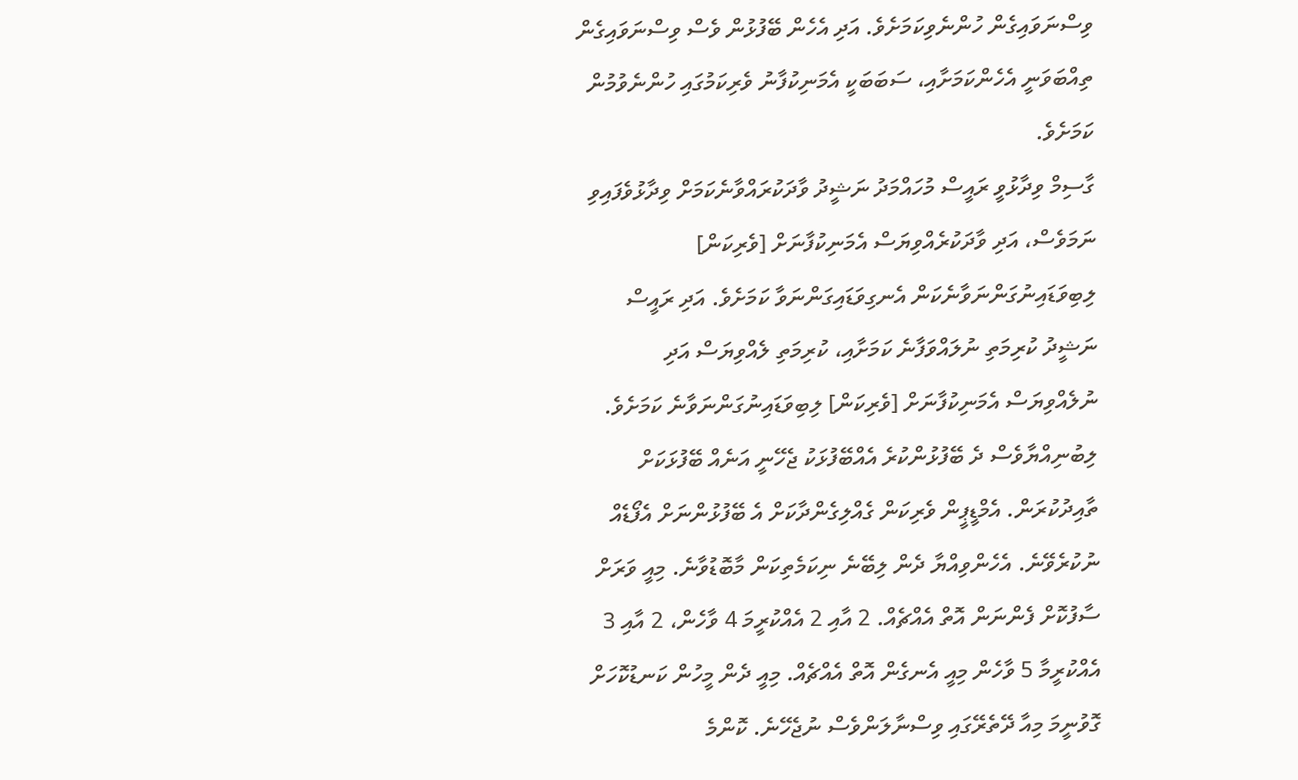ވިސްނަވައިގެން ހުންނެވިކަމަށެވެ. އަދި އެހެން ބޭފުޅުން ވެސް ވިސްނަވައިގެން ތިއްބަވަނީ އެހެންކަމަށާއި، ސަބަބަކީ އެމަނިކުފާނު ވެރިކަމުގައި ހުންނެވުމުން ކަމަށެވެ.
ގާސިމް ވިދާޅުވީ ރައީސް މުހައްމަދު ނަޝީދު ވާދަކުރައްވާނެކަމަށް ވިދާޅުވެފައިވި ނަމަވެސް، އަދި ވާދަކުރެއްވިޔަސް އެމަނިކުފާނަށް [ވެރިކަން] ލިބިވަޑައިނުގަންނަވާނެކަން އެނގިވަޑައިގަންނަވާ ކަމަށެވެ. އަދި ރައީސް ނަޝީދު ކުރިމަތި ނުލައްވަފާނެ ކަމަށާއި، ކުރިމަތި ލެއްވިޔަސް އަދި ނުލެއްވިޔަސް އެމަނިކުފާނަށް [ވެރިކަން] ލިބިވަޑައިނުގަންނަވާނެ ކަމަށެވެ.
ލިބުނިއްޔާވެސް ދެ ބޭފުޅުންކުރެ އެއްބޭފުޅަކު ޖެހޭނީ އަނެއް ބޭފުޅަކަށް ތާއިދުކުރަން. އެމްޑީޕީން ވެރިކަން ގެއްލިގެންދާކަށް އެ ބޭފުޅުންނަށް އެފޯޑެއް ނުކުރެވޭނެ. އެހެންވިއްޔާ ދެން ލިބޭނެ ނިކަމެތިކަން މާބޮޑުވާނެ. މިއީ ވަރަށް ސާފުކޮށް ފެންނަން އޮތް އެއްޗެއް. 2 އާއި 2 އެއްކުރީމަ 4 ވާހެން، 2 އާއި 3 އެއްކުރީމާ 5 ވާހެން މިއީ އެނގެން އޮތް އެއްޗެއް. މިއީ ދެން މީހުން ކަނޑުކޮހަށް ގޮވުނީމަ މިއާ ދޭތެރޭގައި ވިސްނާލަންވެސް ނުޖެހޭނެ. ކޮންމެ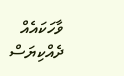ވާހަކައެއް ދެއްކިޔަސް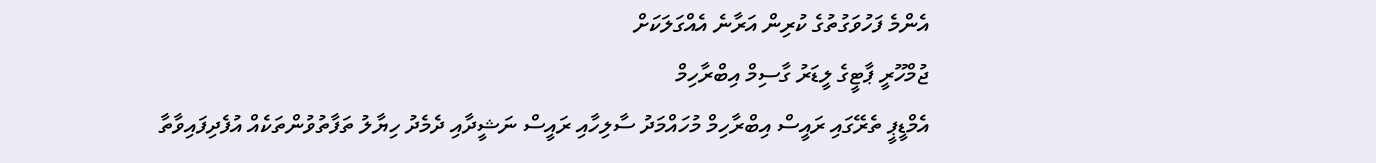އެންމެ ފަހުވަގުތުގެ ކުރިން އަރާނެ އެއްގަލަކަށް
ޖުމްހޫރީ ޕާޓީގެ ލީޑަރު ގާސިމް އިބްރާހިމް
އެމްޑީޕީ ތެރޭގައި ރައީސް އިބްރާހިމް މުހައްމަދު ސާލިހާއި ރައީސް ނަޝީދާއި ދެމެދު ހިޔާލު ތަފާތުވުންތަކެއް އުފެދިފައިވާތާ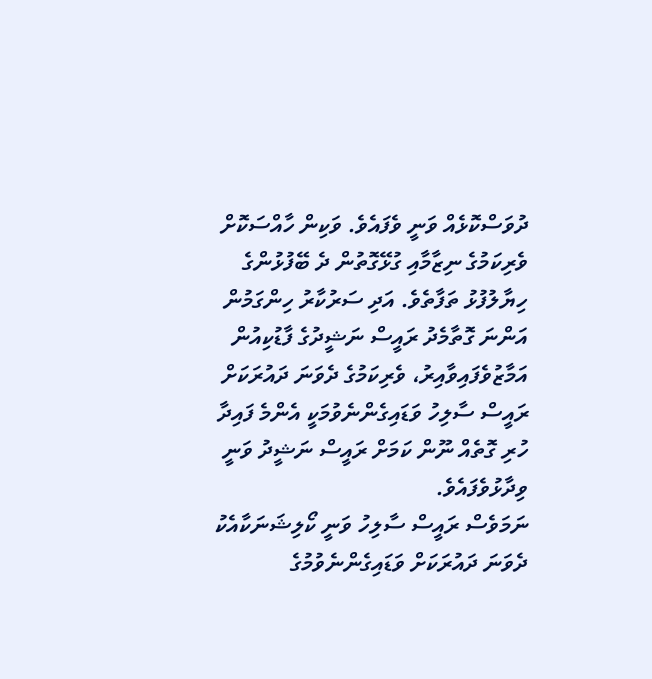ދުވަސްކޮޅެއް ވަނީ ވެފައެވެ. ވަކިން ހާއްސަކޮށް ވެރިކަމުގެ ނިޒާމާއި ގުޅޭގޮތުން ދެ ބޭފުޅުންގެ ހިޔާލުފުޅު ތަފާތެވެ. އަދި ސަރުކާރު ހިންގަމުން އަންނަ ގޮތާމެދު ރައީސް ނަޝީދުގެ ފާޑުކިއުން އަމާޒުވެފައިވާއިރު، ވެރިކަމުގެ ދެވަނަ ދައުރަކަށް ރައީސް ސާލިހު ވަޑައިގެންނެވުމަކީ އެންމެ ފައިދާ ހުރި ގޮތެއް ނޫން ކަމަށް ރައީސް ނަޝީދު ވަނީ ވިދާޅުވެފައެވެ.
ނަމަވެސް ރައީސް ސާލިހު ވަނީ ކޯލިޝަނަކާއެކު ދެވަނަ ދައުރަކަށް ވަޑައިގެންނެވުމުގެ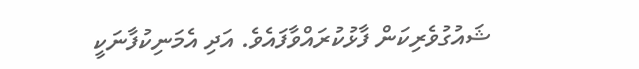ޝައުގުވެރިކަން ފާޅުކުރައްވާފައެވެ. އަދި އެމަނިކުފާނަކީ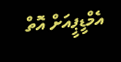އެމްޑީޕީއަށް އޮތް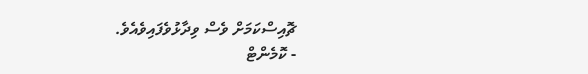ޗޮއިސްކަމަށް ވެސް ވިދާޅުވެފައިވެއެވެ.
- ކޮމެންޓް